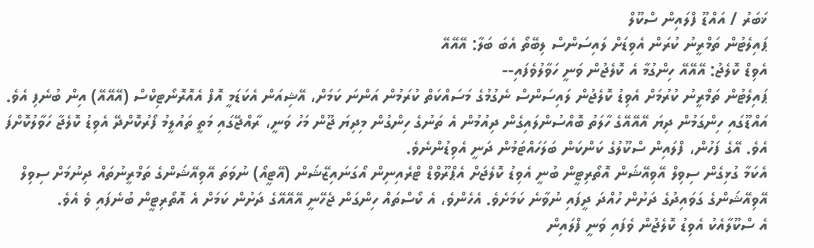ޚަބަރު / އައްޑޫ ފްލައިން ސްކޫލް
ޕައިލެޓުން ތަމްރީނު ކުރަން އެވިޑަށް ލައިސަންސް ލިބޭތޯ އެބަ ބަލާ: އޭއޭއޭ
އެވިޑް ކޮލެޖު: އޭއޭއޭ ހިންގުމާ އެ ކޮލެޖުން ވަނީ ހަވާލުވެފައި--
ޕައިލެޓުން ތަމްރީނު ކުރުމަށް އެވިޑު ކޮލެޖުން ލައިސަންސް ނެގުމުގެ މަސައްކަތް ކުރަމުން އަންނަ ކަމަށް، އޭޝިއަން އެކަޑަމީ އޮފް އެއޮރޮނޯޓިކްސް (އޭއޭއޭ) އިން ބުނެފި އެވެ.
އައްޑޫގައި ހިންގަމުން ދިޔަ އޭއޭއޭގެ ހާލަތު ބޮއްސުންލައިގެން ދިއުމުން އެ ތަނުގެ ހިންގުން މިދިޔަ ޖޫން މަހު ވަނީ، ރާއްޖޭގައި މަތީ ތައުލީމު ފޯރުކޮށްދޭ އެވިޑު ކޮލެޖާ ހަވާލުކޮށްފަ އެވެ. އޭގެ ފަހުން، ފްލައިން ސްކޫލުގެ ކަންކަން ބަލަހައްޓަމުން ދަނީ އެވިޑުންނެވެ.
އެކަމާ ގުޅިގެން ސިވިލް އޭވިއޭޝަން އޮތޯރިޓީން ބުނީ އެވިޑު ކޮލެޖަށް އެޕްރޫވްޑް ޓްރެއިނިން އޯގަނައިޒޭޝަން (އޭޓީއޯ) ނުވަތަ އޭވިއޭޝަންގެ ތަމްރީނުތައް ދިނުމަށް ސިވިލް އޭވިއޭޝަންގެ ގަވައިދުގެ ދަށުން ހުއްދަ ދީފައި ނުވާނެ ކަމަށެވެ. އެހެންވެ، އެ ކޯސްތައް ހިންގަން ޖެހޭނީ އޭއޭއޭގެ ދަށުން ކަމަށް އެ އޮތޯރިޓީން ބުނެފައި ވެ އެވެ.
އެ ސްކޫލާއެކު އެވިޑު ކޮލެޖުން ވެފައި ވަނީ ފްލައިން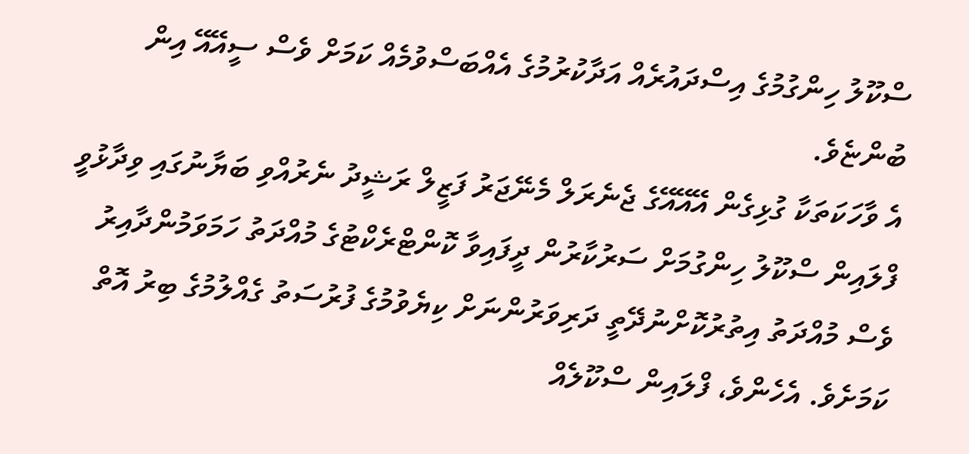ސްކޫލު ހިންގުމުގެ އިސްދައުރެއް އަދާކުރުމުގެ އެއްބަސްވުމެއް ކަމަށް ވެސް ސީއޭއޭ އިން ބުންޏެވެ.
އެ ވާހަކަތަކާ ގުޅިގެން އޭއޭއޭގެ ޖެނެރަލް މެނޭޖަރު ފަޒީލް ރަޝީދު ނެރުއްވި ބަޔާނުގައި ވިދާޅުވީ ފްލައިން ސްކޫލު ހިންގުމަށް ސަރުކާރުން ދީފައިވާ ކޮންޓްރެކްޓުގެ މުއްދަތު ހަމަވަމުންދާއިރު ވެސް މުއްދަތު އިތުރުކޮށްނުދޭތީ ދަރިވަރުންނަށް ކިޔެވުމުގެ ފުރުސަތު ގެއްލުމުގެ ބިރު އޮތް ކަމަށެވެ. އެހެންވެ، ފްލައިން ސްކޫލެއް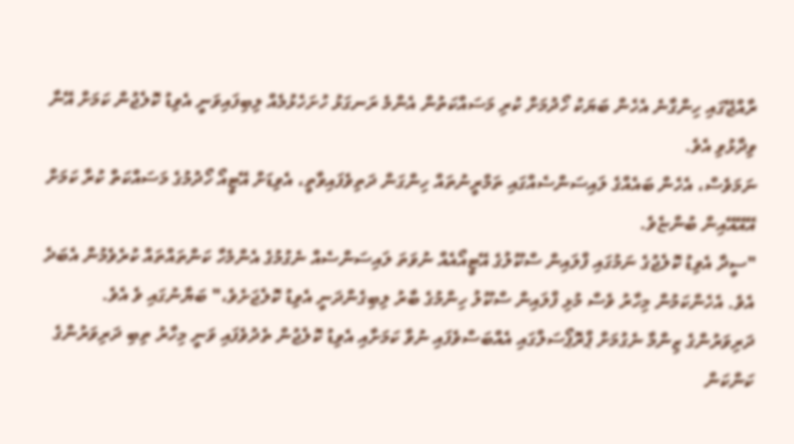ރާއްޖޭގައި ހިންގާނެ އެހެން ބަޔަކު ހޯދުމަށް ކުރި މަސައްކަތުން އެންމެ ރަނގަޅު ހުށަހެޅުމެއް ލިބިފައިވަނީ އެވިޑު ކޮލެޖުން ކަމަށް އޭނާ ވިދާޅުވި އެވެ.
ނަމަވެސް، އެހެން ބައެއްގެ ލައިސަންސެއްގައި ތަމްރީނުތައް ހިންގަން ދަތިވެފައިވާތީ، އެވިޑަށް އޭޓީއޯ ހޯދުމުގެ މަސައްކަތް ކުރާ ކަމަށް އޭއޭއޭއިން ބުންޏެވެ.
"ސީދާ އެވިޑު ކޮލެޖުގެ ނަމުގައި ފްލައިން ސްކޫލުގެ އޭޓީއޯއެއް ނުވަތަ ލައިސަންސެއް ނެގުމުގެ އެންމެހާ ކަންތައްތައް ކުރެވެމުން އެބަދެ އެވެ. އެހެންކަމުން މިހާރު ވެސް މުޅި ފްލައިން ސްކޫލު ހިންމުގެ ބާރު ލިބިގެންދަނީ އެވިޑު ކޮލެޖަށެވެ،" ބަޔާނުގައި ވެ އެވެ.
ދަރިވަރުންގެ ޒިންމާ ނެގުމަށް ޕްރޮޕޯސަލްގައި އެއްބަސްވެފައި ނުވާ ކަމަށާއި އެވިޑު ކޮލެޖުން ތެދުވެފައި ވަނީ މިހާރު ތިބި ދަރިވަރުންގެ ކަންކަން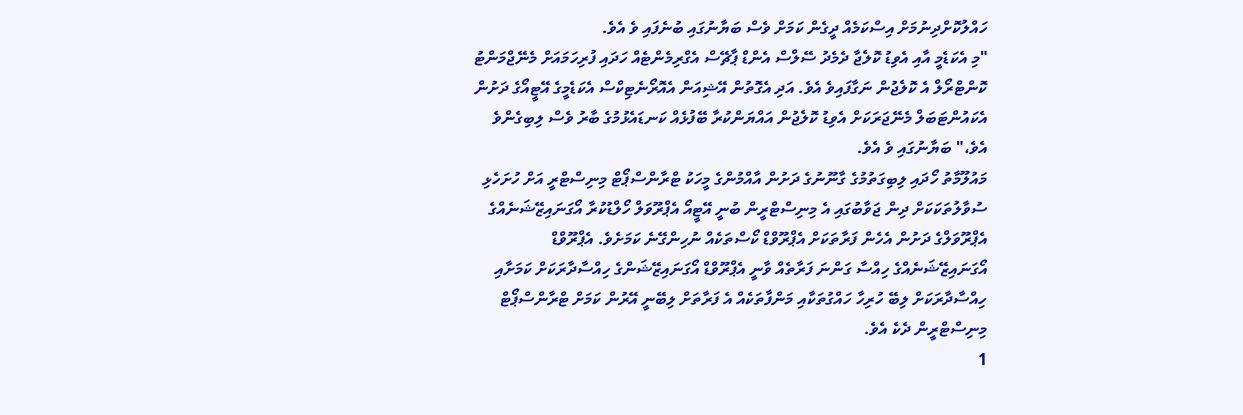ހައްލުކޮށްދިނުމަށް އިސްކަމެއް ދީގެން ކަމަށް ވެސް ބަޔާނުގައި ބުނެފައި ވެ އެވެ.
"މި އެކަޑެމީ އާއި އެވިޑު ކޮލެޖާ ދެމެދު ސޭލްސް އެންޑް ޕާޗޭސް އެގްރިމެންޓެއް ހަދައި ފުރިހަމައަށް މެނޭޖްމަންޓު ކޮންޓްރޯލް އެ ކޮލެޖުން ނަގާފައިވެ އެވެ. އަދި އެގޮތުން އޭޝިއަން އެއޮރޯނެޓިކްސް އެކަޑެމީގެ އޭޓީއޯގެ ދަށުން އެކައުންޓަބަލް މެނޭޖަރަކަށް އެވިޑު ކޮލެޖުން އައްޔަންކުރާ ބޭފުޅެއް ކަނޑައެޅުމުގެ ބާރު ވެސް ލިބިގެންވެ އެވެ،" ބަޔާނުގައި ވެ އެވެ.
މައުލޫމާތު ހޯދައި ލިބިގަތުމުގެ ގާނޫނުގެ ދަށުން އާއްމުންގެ މީހަކު ޓްރާންސްޕޯޓް މިނިސްޓްރީ އަށް ހުށަހެޅި ސުވާލުތަކަކަށް ދިން ޖަވާބުގައި އެ މިނިސްޓްރީން ބުނީ އޭޓީއޯ އެޕްރޫވަލް ހޯލްޑުކުރާ އޯގަނައިޒޭޝަނެއްގެ އެޕްރޫވަލްގެ ދަށުން އެހެން ފަރާތަކަށް އެޕްރޫވްޑް ކޯސްތަކެއް ނުހިންގޭނެ ކަމަށެވެ. އެޕްރޫވްޑް އޯގަނައިޒޭޝަނެއްގެ ހިއްސާ ގަންނަ ފަރާތެއް ވާނީ އެޕްރޫވްޑް އޯގަނައިޒޭޝަންގެ ހިއްސާދާރަކަށް ކަމަށާއި ހިއްސާދާރަކަށް ލިބޭ ހުރިހާ ހައްގުތަކާއި މަންފާތަކެއް އެ ފަރާތަށް ލިބޭނީ އޭރުން ކަމަށް ޓްރާންސްޕޯޓް މިނިސްޓްރީން ދެކެ އެވެ.
1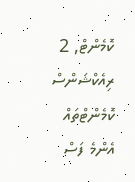ކޮމެންޓް, 2 ރިއެކްޝަންސް
ކޮމެންޓްތައް
އެންމެ ފަސް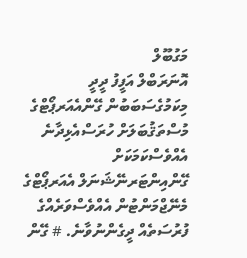މަގުބޫލް
އޮނަރަބްލް އަފީފު ދީދީ
މިކަމުގެސަބަބުން ގޭންއެއަރޕޯޓްގެ މުސްތަޤުބަލަށް ހުރަސްއެޅިދާނެ އެއްވެސްކަމަކަށް ގޭންއިންޓަރނޭޝަނަލް އެއަރޕޯޓްގެ މެނޭޖްމަންޓުން އެއްވެސްވަރެއްގެ ފުރުސަތެއް ދީގެންނުވާނެ. # ގޭން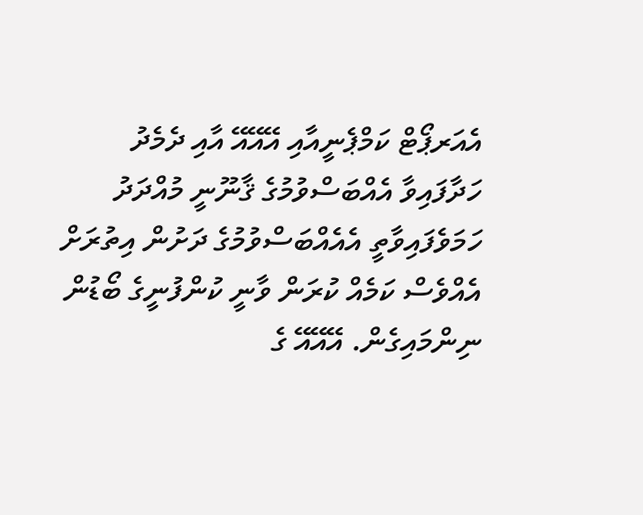އެއަރޕޯޓް ކަމްޕެނީއާއި އޭއޭއޭ އާއި ދެމެދު ހަދާފައިވާ އެއްބަސްވުމުގެ ޤާނޫނީ މުއްދަދު ހަމަވެފައިވާތީ އެއެއްބަސްވުމުގެ ދަށުން އިތުރަށް އެއްވެސް ކަމެއް ކުރަން ވާނީ ކުންފުނީގެ ބޯޑުން ނިންމައިގެން. އޭއޭއޭ ގެ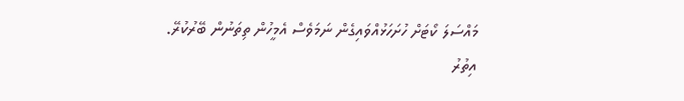މައްސަލަ ކޯޓަށް ހުށަހަޅުއްވައިގެން ނަމަވެސް އެމީހުން ތިތަނުން ބޭރުކުރޭ.
އިތުރު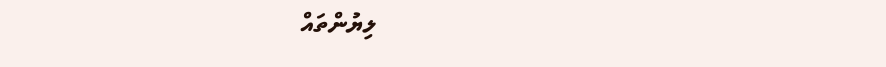ލިޔުންތައް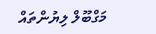މަގްބޫލް ލިޔުންތައް